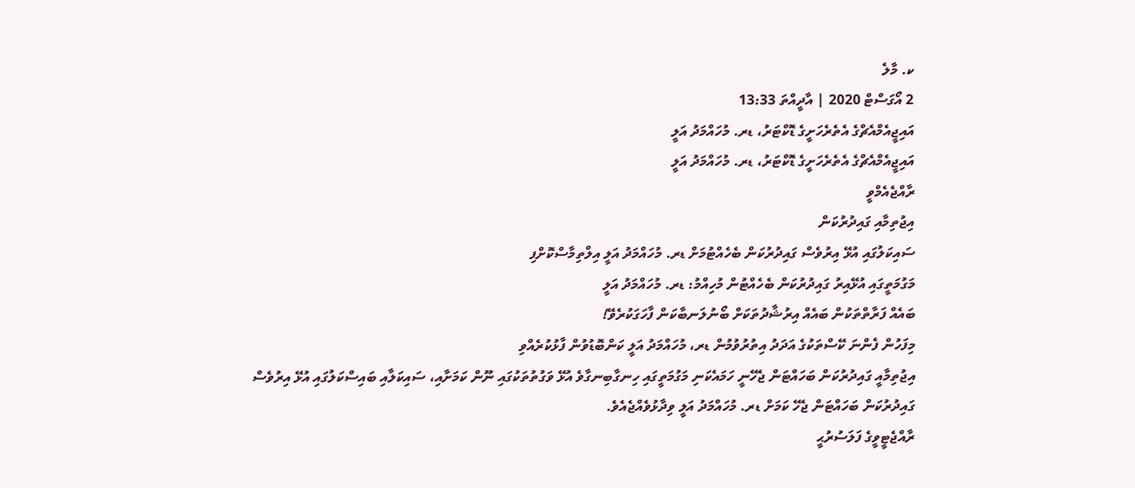ކ. މާލެ
2 އޯގަސްޓް 2020 | އާދީއްތަ 13:33
އައިޖީއެމްއެޗްގެ އެތެރެހަށީގެ ޑޮކްޓަރު، ޑރ. މުހައްމަދު އަލީ
އައިޖީއެމްއެޗްގެ އެތެރެހަށީގެ ޑޮކްޓަރު، ޑރ. މުހައްމަދު އަލީ
ރާއްޖެއެމްވީ
އިޖުތިމާއި ގައިދުރުކަން
ސައިކަލުގައި އުޅޭ އިރުވެސް ގައިދުރުކަން ބެހެއްޓުމަށް ޑރ. މުހައްމަދު އަލީ އިލްތިމާސްކޮށްފި
މަގުމަތީގައި އުޅޭއިރު ގައިދުރުކަން ބެހެއްޓުން މުހިއްމު: ޑރ. މުހައްމަދު އަލީ
ބައެއް ފަރާތްތަކުން ބައެއް އިރުޝާދުތަކަށް ބޯނުލަނބާކަން ފާހަގަކުރެވޭ!
މިފަހުން ފެންނަ ކޭސްތަކުގެ އަދަދު އިތުރުވުމުން ޑރ، މުހައްމަދު އަލީ ކަންބޮޑުވުން ފާޅުކުރެއްވި
އިޖުތިމާއީ ގައިދުރުކަން ބަހައްޓަން ޖެހޭނީ ހަމައެކަނި މަގުމަތީގައި ހިނގާބިނގާވެ އުޅޭ ވަގުތުތަކުގައި ނޫން ކަމަށާއި، ސައިކަލާއި ބައިސްކަލުގައި އުޅޭ އިރުވެސް ގައިދުރުކަން ބަހައްޓަން ޖެހޭ ކަމަށް ޑރ. މުހައްމަދު އަލީ ވިދާޅުވެއްޖެއެވެ.
ރާއްޖެޓީވީގެ ފަލަސުރުޙީ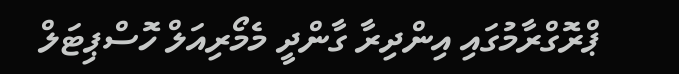ޕްރޮގްރާމުގައި އިންދިރާ ގާންދީ މެމޯރިއަލް ހޮސްޕިޓަލް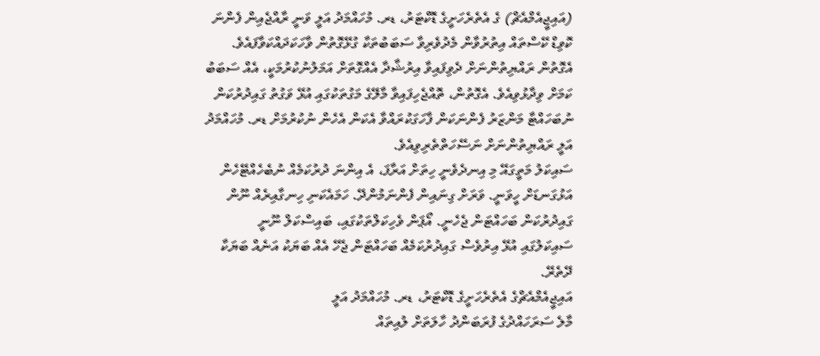(އައިޖީއެމްއެޗް) ގެ އެތެރެހަށީގެ ޑޮކްޓަރު، ޑރ. މުހައްމަދު އަލީ ވަނީ ރާއްޖެއިން ފެންނަ ކޮވިޑް ކޭސްތައް އިތުރުވާން މެދުވެރިވާ ސަބަބުތަކާ ގުޅޭގޮތުން ވާހަކަދައްކަވާފައެވެ. އެގޮތުން ރައްޔިތުންނަށް ދެވިފައިވާ އިރުޝާދާ އެއްގޮތަށް އަމަލުނުކުރުމަކީ، އެއް ސަބަބު ކަމަށް ވިދާޅުވިއެވެ. އެގޮތުން، ތޮއްޖެހިފައިވާ މާލޭގެ މަގުތަކުގައި އުޅޭ ވަގުތު ގައިދުރުކަން ނުބަހައްޓާ މަންޒަރު ފެންނަކަން ފާހަގަކުރައްވާ އެކަން އެހެން ނުކުރުމަށް ޑރ. މުހައްމަދު އަލީ ރައްޔިތުންނަށް ނަސޭހަތްތެރިވިއެވެ.
ސައިކަލު މަތީގައޭ މި އިނދެވެނީ ހިތަށް އަރާފަ، އެ އިންނަ ދުރުކަމެއް ނުބެހެއްޓޭހެން އަޅުގަނޑަށް ހީވަނީ. ވަރަށް ގިނައިން ފެންނަމުންދޭ. ހަމައެކަނި ހިނގާއިރެއް ނޫން ގައިދުރުކަން ބަހައްޓަން ޖެހެނީ. އޯޕަން ވެހިކަލްތަކުގައި، ބައިސްކަލް ނޫނީ ސައިކަލުގައި އުޅޭ އިރުވެސް ގައިދުރުކަމެއް ބަހައްޓަން ޖެހޭ އެއް ބަޔަކު އަނެއް ބަޔަކާ ދޭތެރޭ.
އައިޖީއެމްއެޗްގެ އެތެރެހަށީގެ ޑޮކްޓަރު، ޑރ. މުހައްމަދު އަލީ
މާލެ ސަރަހައްދުގެ ފުރަބަންދު ހާލަތަށް ލުއިތައް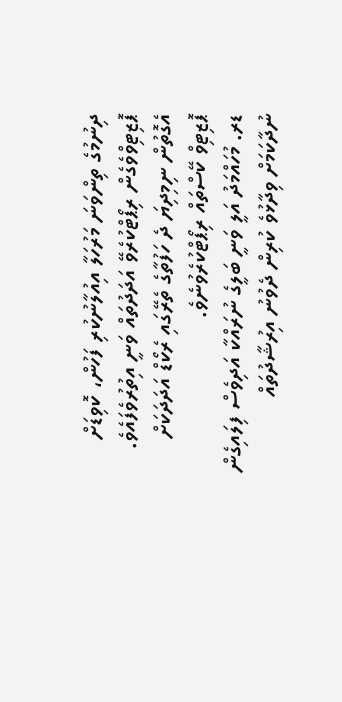ދިނުމުގެ ތިންވަނަ މަރުހަލާ އިއުލާނުކުރި ފަހުން، ކޮވިޑަށް ޕޮޒިޓިވްވެގެން ރިޕޯޓްކުރެވޭ އަދަދުތައް ވަނީ އިތުރުވެފައެވެ. އެގޮތުން ނިމިދިޔަ ދެ ހަފުތާގެ ތެރޭގައި ރެކޯޑް އަދަދަކަށް ޕޮޒިޓިވް ކޭސްތައް ރިޕޯޓްކުރެވުނެވެ.
ޑރ. މުހައްމަދު އަލީ ވަނީ ބަލީގެ ނުރައްކާ އަދިވެސް ފިލައިގެން ނުދާކަމަށް ވިދާޅުވެ ކުރިން ދެވުނު އިރުޝާދުތައް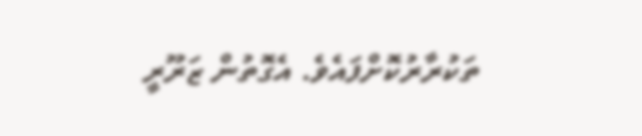ތަކުރާރުކޮށްފައެވެ. އެގޮތުން ޒަރޫރީ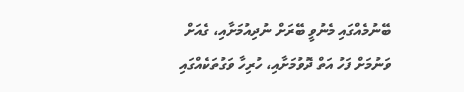ބޭނުމެއްގައި މެނުވީ ބޭރަށް ނުދިއުމަށާއި، ގެއަށް ވަނުމަށް ފަހު އަތް ދޮވުމަށާއި، ހުރިހާ ވަގުތަކެއްގައި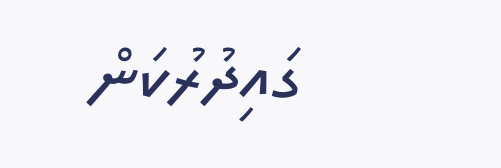ގައިދުރުކަން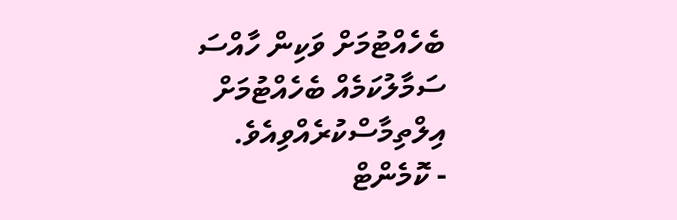ބެހެއްޓުމަށް ވަކިން ހާއްސަ ސަމާލުކަމެއް ބެހެއްޓުމަށް އިލްތިމާސްކުރެއްވިއެވެ.
- ކޮމެންޓް